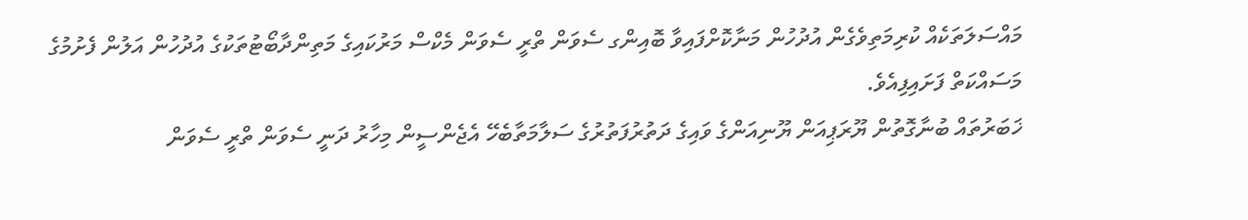މައްސަލަތަކެއް ކުރިމަތިވެގެން އުދުހުން މަނާކޮށްފައިވާ ބޮއިންގ ސެވަން ތްރީ ސެވަން މެކްސް މަރުކައިގެ މަތިންދާބޯޓުތަކުގެ އުދުހުން އަލުން ފެށުމުގެ މަސައްކަތް ފަށައިފިއެވެ.
ޚަބަރުތައް ބުނާގޮތުން ޔޫރަޕިއަން ޔޫނިއަންގެ ވައިގެ ދަތުރުފަތުރުގެ ސަލާމަތާބެހޭ އެޖެންސީން މިހާރު ދަނީ ސެވަން ތްރީ ސެވަން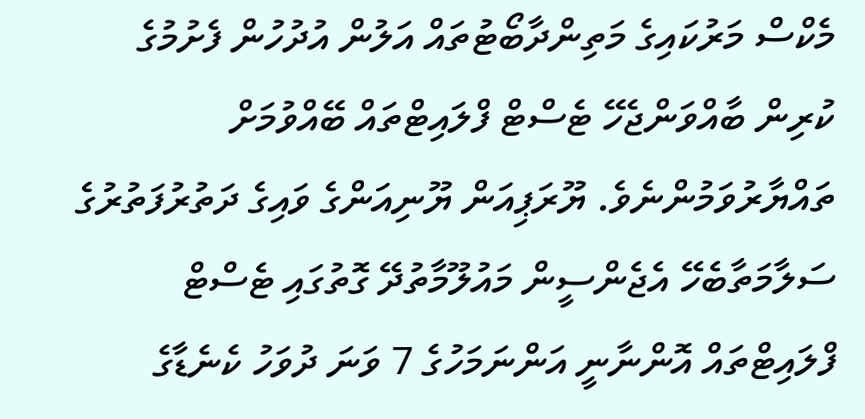މެކްސް މަރުކައިގެ މަތިންދާބޯޓުތައް އަލުން އުދުހުން ފެށުމުގެ ކުރިން ބާއްވަންޖެހޭ ޓެސްޓް ފްލައިޓްތައް ބޭއްވުމަށް ތައްޔާރުވަމުންނެވެ. ޔޫރަޕިއަން ޔޫނިއަންގެ ވައިގެ ދަތުރުފަތުރުގެ ސަލާމަތާބެހޭ އެޖެންސީން މައުލޫމާތުދޭ ގޮތުގައި ޓެސްޓް ފްލައިޓްތައް އޮންނާނީ އަންނަމަހުގެ 7 ވަނަ ދުވަހު ކެނެޑާގެ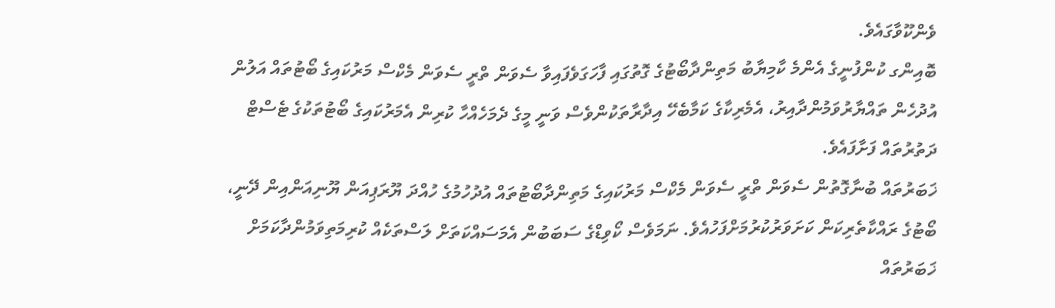ވެންކޫވާގައެވެ.
ބޮއިންގ ކުންފުނީގެ އެންމެ ކާމިޔާބު މަތިންދާބޯޓުގެ ގޮތުގައި ފާހަގަވެފައިވާ ސެވަން ތްރީ ސެވަން މެކްސް މަރުކައިގެ ބޯޓުތައް އަލުން އުދުހެން ތައްޔާރުވަމުންދާއިރު، އެމެރިކާގެ ކަމާބެހޭ އިދާރާތަކުންވެސް ވަނީ މީގެ ދެމަހެއްހާ ކުރިން އެމަރުކައިގެ ބޯޓުތަކުގެ ޓެސްޓް ދަތުރުތައް ފަށާފައެވެ.
ޚަބަރުތައް ބުނާގޮތުން ސެވަން ތްރީ ސެވަން މެކްސް މަރުކައިގެ މަތިންދާބޯޓުތައް އުދުހުމުގެ ހުއްދަ ޔޫރަޕިއަން ޔޫނިއަންއިން ދޭނީ، ބޯޓުގެ ރައްކާތެރިކަން ކަށަވަރުކުރުމަށްފަހުއެވެ. ނަމަވެސް ކޯވިޑްގެ ސަބަބުން އެމަސައްކަތަށް ލަސްތަކެއް ކުރިމަތިވަމުންދާކަމަށް ޚަބަރުތައް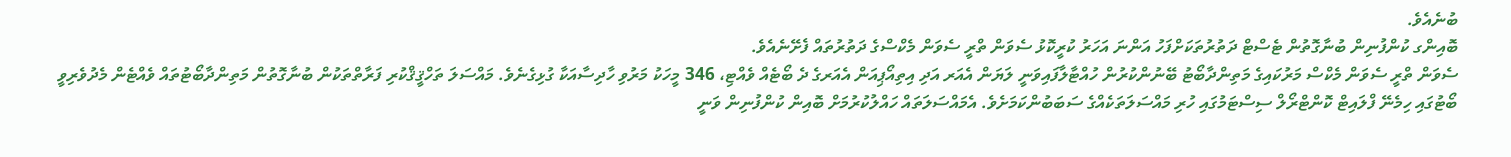ބުނެއެވެ.
ބޮއިންގ ކުންފުނިން ބުނާގޮތުން ޓެސްޓް ދަތުރުތަކަށްފަހު އަންނަ އަހަރު ކުރީކޮޅު ސެވަން ތްރީ ސެވަން މެކްސްގެ ދަތުރުތައް ފެށޭނެއެވެ.
ސެވަން ތްރީ ސެވަން މެކްސް މަރުކައިގެ މަތިންދާބޯޓު ބޭނުންކުރުން ހުއްޓާލާފައިވަނީ ލަޔަން އެއަރ އަދި އިތިއޯޕިއަން އެއަރގެ ދެ ބޯޓެއް ވެއްޓި، 346 މީހަކު މަރުވި ހާދިސާއަކާ ގުޅިގެނެވެ. މައްސަލަ ތަހްޤީޤްކުރި ފަރާތްތަކުން ބުނާގޮތުން މަތިންދާބޯޓުތައް ވެއްޓެން މެދުވެރިވީ ބޯޓުގައި ހިމެނޭ ފްލައިޓް ކޮންޓްރޯލް ސިސްޓަމުގައި ހުރި މައްސަލަތަކެއްގެ ސަބަބުންކަމަށެވެ. އެމައްސަލަތައް ހައްލުކުރުމަށް ބޮއިން ކުންފުނިން ވަނީ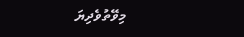މިވޭތުވެދިޔަ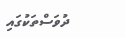ދުވަސްތަކުގައި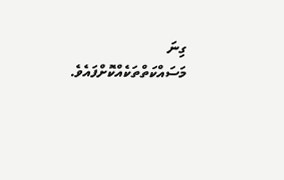ގިނަ މަސައްކަތްތަކެއްކޮށްފައެވެ.